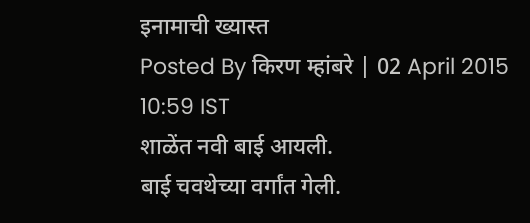इनामाची ख्यास्त
Posted By किरण म्हांबरे | 02 April 2015 10:59 IST
शाळेंत नवी बाई आयली.
बाई चवथेच्या वर्गांत गेली.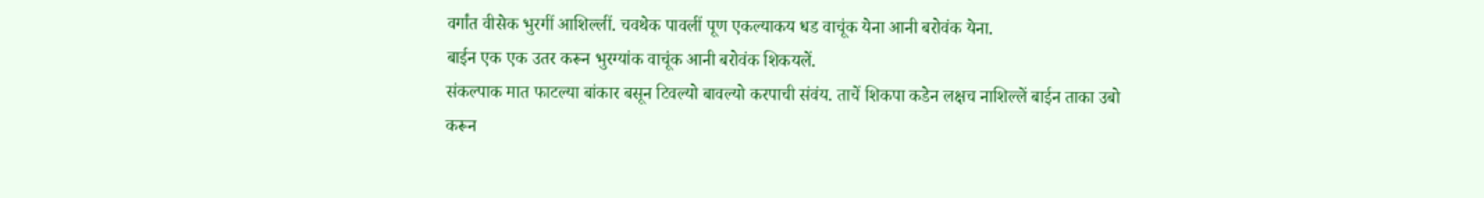वर्गांत वीसेक भुरगीं आशिल्लीं. चवथेक पावलीं पूण एकल्याकय धड वाचूंक येना आनी बरोवंक येना.
बाईन एक एक उतर करून भुरग्यांक वाचूंक आनी बरोवंक शिकयलें.
संकल्पाक मात फाटल्या बांकार बसून टिवल्यो बावल्यो करपाची संवंय. ताचें शिकपा कडेन लक्षच नाशिल्लें बाईन ताका उबो करून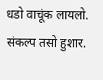धडो वाचूंक लायलो.
संकल्प तसो हुशार.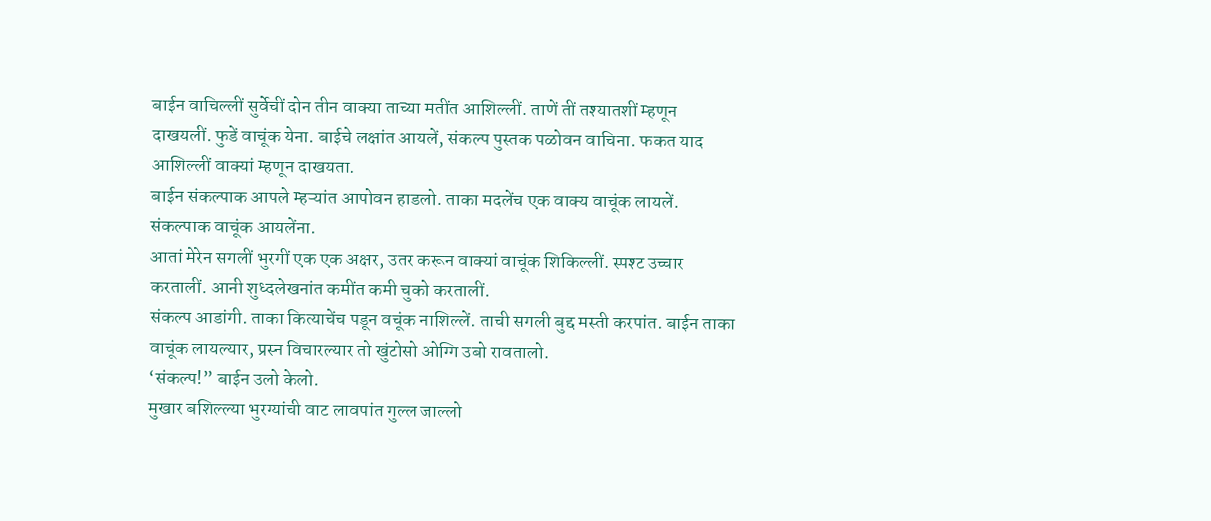बाईन वाचिल्लीं सुर्वेचीं दोन तीन वाक्या ताच्या मतींत आशिल्लीं. ताणें तीं तश्यातशीं म्हणून दाखयलीं. फुडें वाचूंक येना. बाईचे लक्षांत आयलें, संकल्प पुस्तक पळोवन वाचिना. फकत याद आशिल्लीं वाक्यां म्हणून दाखयता.
बाईन संकल्पाक आपले म्हऱ्यांत आपोवन हाडलो. ताका मदलेंच एक वाक्य वाचूंक लायलें. संकल्पाक वाचूंक आयलेंना.
आतां मेरेन सगलीं भुरगीं एक एक अक्षर, उतर करून वाक्यां वाचूंक शिकिल्लीं. स्पश्ट उच्चार करतालीं. आनी शुध्दलेखनांत कमींत कमी चुको करतालीं.
संकल्प आडांगी. ताका कित्याचेंच पडून वचूंक नाशिल्लें. ताची सगली बुद्द मस्ती करपांत. बाईन ताका वाचूंक लायल्यार, प्रस्न विचारल्यार तो खुंटोसो ओग्गि उबो रावतालो.
‘संकल्प!” बाईन उलो केलो.
मुखार बशिल्ल्या भुरग्यांची वाट लावपांत गुल्ल जाल्लो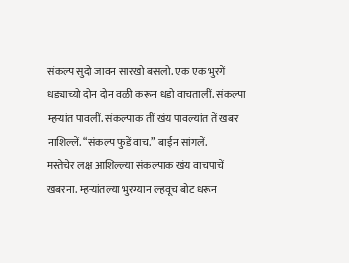संकल्प सुदो जावन सारखो बसलो. एक एक भुरगें धड्याच्यो दोन दोन वळी करून धडो वाचतालीं. संकल्पा म्हऱ्यांत पावलीं. संकल्पाक तीं खंय पावल्यांत तें खबर नाशिल्लें. “संकल्प फुडें वाच.” बाईन सांगलें.
मस्तेचेर लक्ष आशिल्ल्या संकल्पाक खंय वाचपाचें खबरना. म्हऱ्यांतल्या भुरग्यान ल्हवूच बोट धरून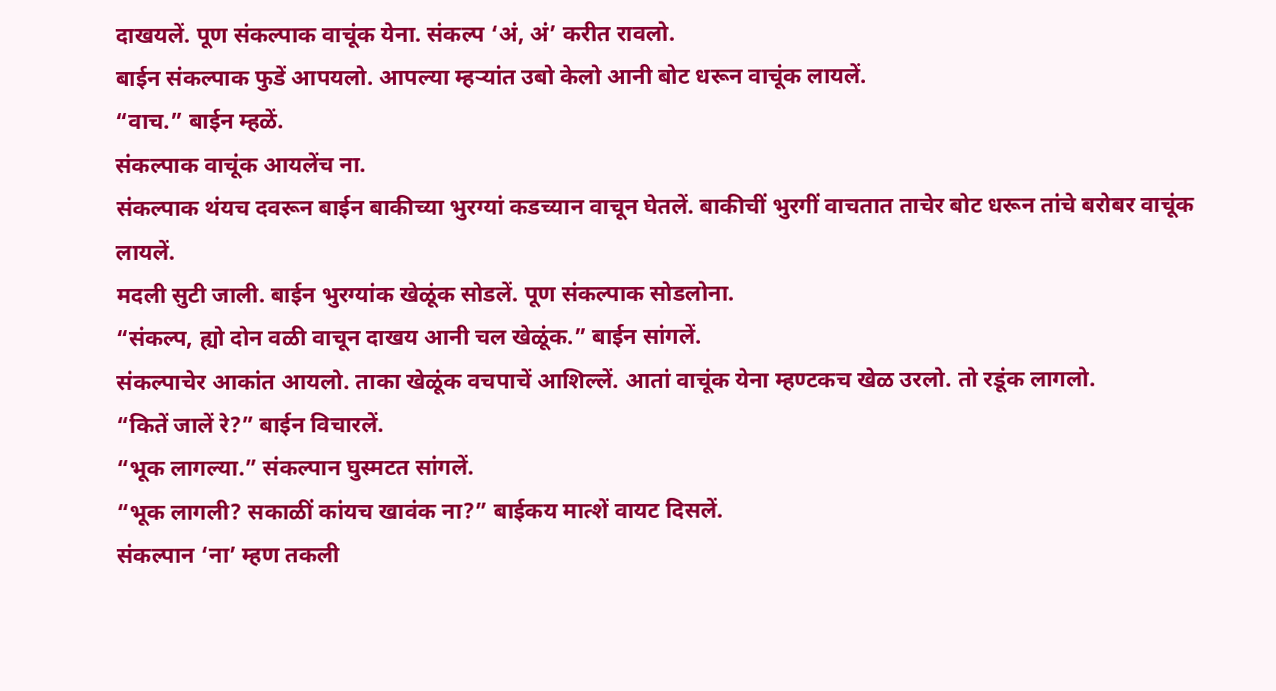दाखयलें. पूण संकल्पाक वाचूंक येना. संकल्प ‘अं, अं’ करीत रावलो.
बाईन संकल्पाक फुडें आपयलो. आपल्या म्हऱ्यांत उबो केलो आनी बोट धरून वाचूंक लायलें.
“वाच.” बाईन म्हळें.
संकल्पाक वाचूंक आयलेंच ना.
संकल्पाक थंयच दवरून बाईन बाकीच्या भुरग्यां कडच्यान वाचून घेतलें. बाकीचीं भुरगीं वाचतात ताचेर बोट धरून तांचे बरोबर वाचूंक लायलें.
मदली सुटी जाली. बाईन भुरग्यांक खेळूंक सोडलें. पूण संकल्पाक सोडलोना.
“संकल्प, ह्यो दोन वळी वाचून दाखय आनी चल खेळूंक.” बाईन सांगलें.
संकल्पाचेर आकांत आयलो. ताका खेळूंक वचपाचें आशिल्लें. आतां वाचूंक येना म्हण्टकच खेळ उरलो. तो रडूंक लागलो.
“कितें जालें रे?” बाईन विचारलें.
“भूक लागल्या.” संकल्पान घुस्मटत सांगलें.
“भूक लागली? सकाळीं कांयच खावंक ना?” बाईकय मात्शें वायट दिसलें.
संकल्पान ‘ना’ म्हण तकली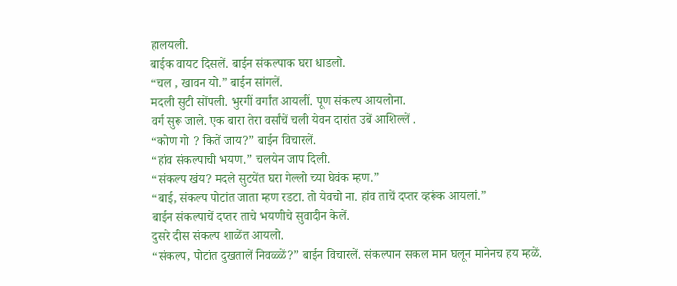हालयली.
बाईक वायट दिसलें. बाईन संकल्पाक घरा धाडलो.
“चल , खावन यो.” बाईन सांगलें.
मदली सुटी सोंपली. भुरगीं वर्गांत आयलीं. पूण संकल्प आयलोना.
वर्ग सुरू जाले. एक बारा तेरा वर्सांचें चली येवन दारांत उबें आशिल्लें .
“कोण गो ? कितें जाय?” बाईन विचारलें.
“हांव संकल्पाची भयण.” चलयेन जाप दिली.
“संकल्प खंय? मदले सुटयेंत घरा गेल्लो च्या घेवंक म्हण.”
“बाई, संकल्प पोटांत जाता म्हण रडटा. तो येवचो ना. हांव ताचें दप्तर व्हरूंक आयलां.”
बाईन संकल्पाचें दप्तर ताचे भयणीचे सुवादीन केलें.
दुसरे दीस संकल्प शाळेंत आयलो.
“संकल्प, पोटांत दुखतालें निवळ्ळें?” बाईन विचारलें. संकल्पान सकल मान घलून मानेनच हय म्हळें.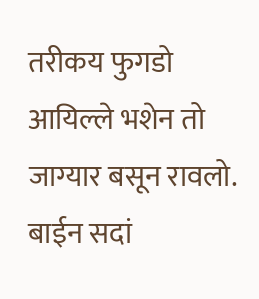तरीकय फुगडो आयिल्ले भशेन तो जाग्यार बसून रावलो.
बाईन सदां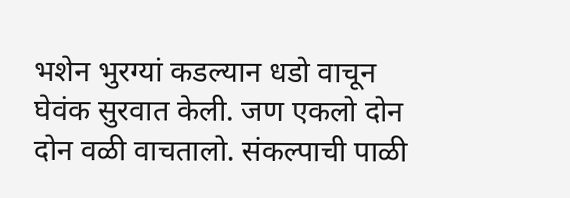भशेन भुरग्यां कडल्यान धडो वाचून घेवंक सुरवात केली. जण एकलो दोन दोन वळी वाचतालो. संकल्पाची पाळी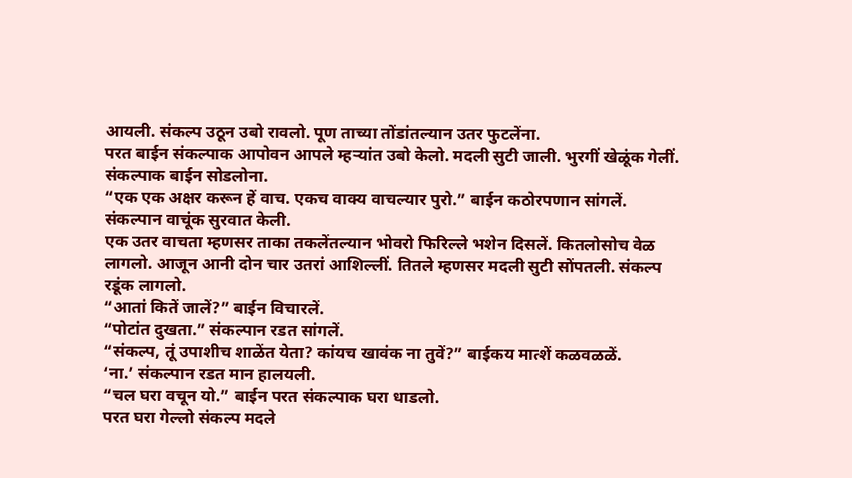आयली. संकल्प उठून उबो रावलो. पूण ताच्या तोंडांतल्यान उतर फुटलेंना.
परत बाईन संकल्पाक आपोवन आपले म्हऱ्यांत उबो केलो. मदली सुटी जाली. भुरगीं खेळूंक गेलीं. संकल्पाक बाईन सोडलोना.
“एक एक अक्षर करून हें वाच. एकच वाक्य वाचल्यार पुरो.” बाईन कठोरपणान सांगलें.
संकल्पान वाचूंक सुरवात केली.
एक उतर वाचता म्हणसर ताका तकलेंतल्यान भोवरो फिरिल्ले भशेन दिसलें. कितलोसोच वेळ लागलो. आजून आनी दोन चार उतरां आशिल्लीं. तितले म्हणसर मदली सुटी सोंपतली. संकल्प रडूंक लागलो.
“आतां कितें जालें?” बाईन विचारलें.
“पोटांत दुखता.” संकल्पान रडत सांगलें.
“संकल्प, तूं उपाशीच शाळेंत येता? कांयच खावंक ना तुवें?” बाईकय मात्शें कळवळळें.
‘ना.’ संकल्पान रडत मान हालयली.
“चल घरा वचून यो.” बाईन परत संकल्पाक घरा धाडलो.
परत घरा गेल्लो संकल्प मदले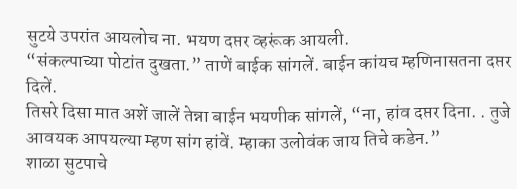सुटये उपरांत आयलोच ना. भयण दप्तर व्हरूंक आयली.
“संकल्पाच्या पोटांत दुखता.” ताणें बाईक सांगलें. बाईन कांयच म्हणिनासतना दप्तर दिलें.
तिसरे दिसा मात अशें जालें तेन्ना बाईन भयणीक सांगलें, “ना, हांव दप्तर दिना. . तुजे आवयक आपयल्या म्हण सांग हांवें. म्हाका उलोवंक जाय तिचे कडेन.”
शाळा सुटपाचे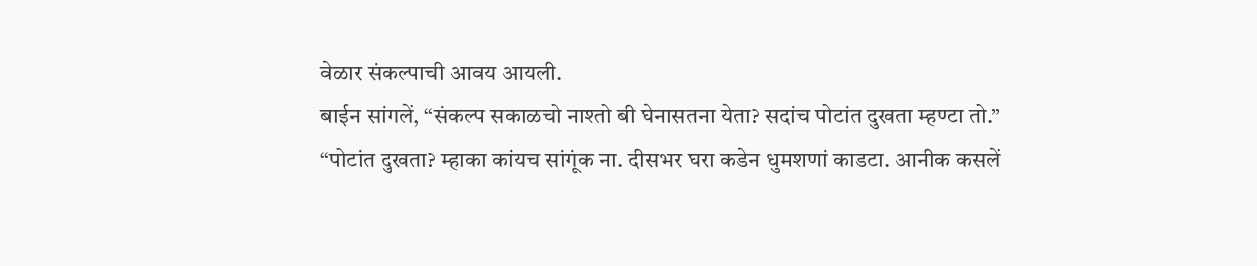वेळार संकल्पाची आवय आयली.
बाईन सांगलें, “संकल्प सकाळचो नाश्तो बी घेनासतना येता? सदांच पोटांत दुखता म्हण्टा तो.”
“पोटांत दुखता? म्हाका कांयच सांगूंक ना. दीसभर घरा कडेन धुमशणां काडटा. आनीक कसलें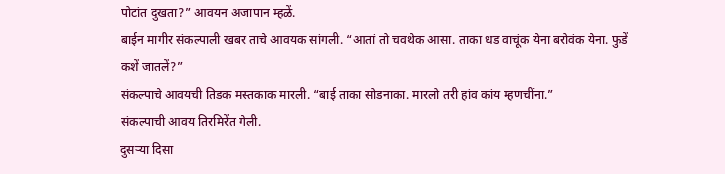पोटांत दुखता?” आवयन अजापान म्हळें.
बाईन मागीर संकल्पाली खबर ताचे आवयक सांगली. “आतां तो चवथेक आसा. ताका धड वाचूंक येना बरोवंक येना. फुडें कशें जातलें?”
संकल्पाचे आवयची तिडक मस्तकाक मारली. “बाई ताका सोडनाका. मारलो तरी हांव कांय म्हणचींना.”
संकल्पाची आवय तिरमिरेंत गेली.
दुसऱ्या दिसा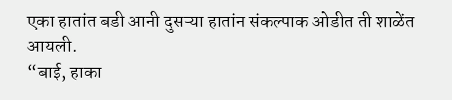एका हातांत बडी आनी दुसऱ्या हातांन संकल्पाक ओडीत ती शाळेंत आयली.
“बाई, हाका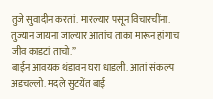तुजे सुवादीन करतां. मारल्यार पसून विचारचींना. तुज्यान जायना जाल्यार आतांच ताका मारून हांगाच जीव काडटां ताचो.”
बाईन आवयक थंडावन घरा धाडली. आतां संकल्प अडचल्लो. मदले सुटयेंत बाई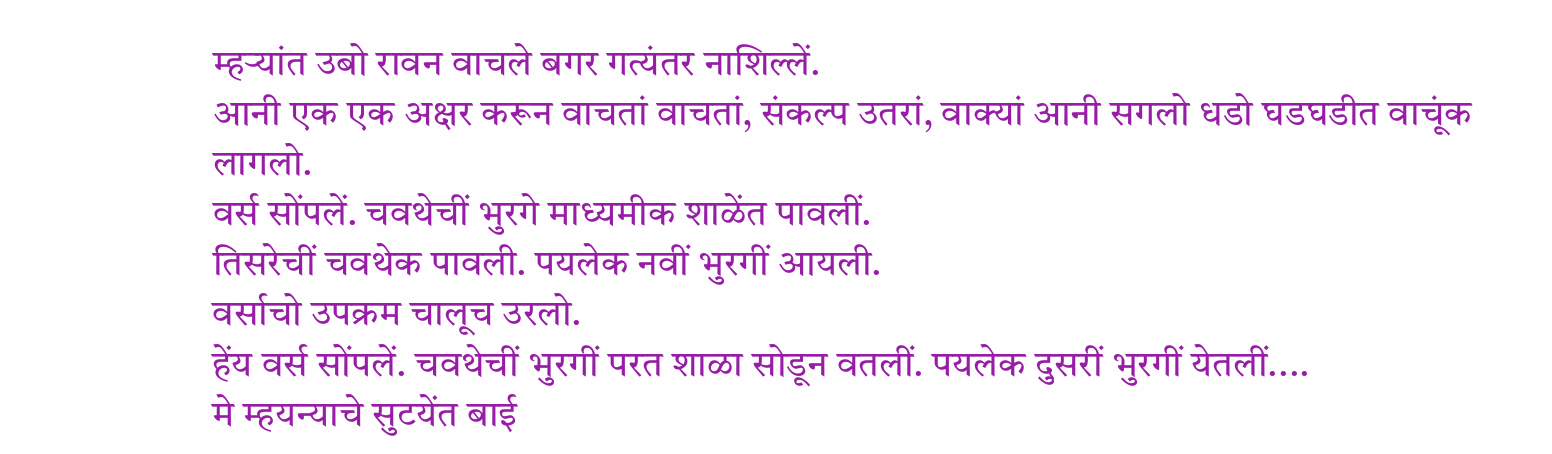म्हऱ्यांत उबो रावन वाचले बगर गत्यंतर नाशिल्लें.
आनी एक एक अक्षर करून वाचतां वाचतां, संकल्प उतरां, वाक्यां आनी सगलो धडो घडघडीत वाचूंक लागलो.
वर्स सोंपलें. चवथेचीं भुरगे माध्यमीक शाळेंत पावलीं.
तिसरेचीं चवथेक पावली. पयलेक नवीं भुरगीं आयली.
वर्साचो उपक्रम चालूच उरलो.
हेंय वर्स सोंपलें. चवथेचीं भुरगीं परत शाळा सोडून वतलीं. पयलेक दुसरीं भुरगीं येतलीं....
मे म्हयन्याचे सुटयेंत बाई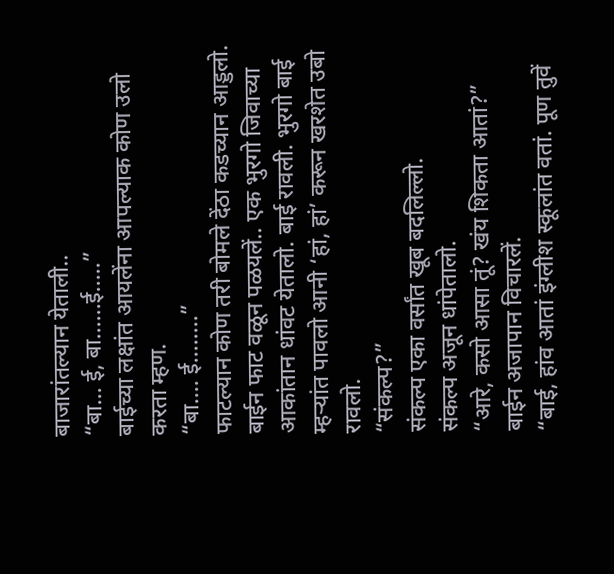बाजारांतल्यान येताली..
“बा... ई, बा......ई.....”
बाईच्या लक्षांत आयलेंना आपल्याक कोण उलो करता म्हण.
“बा.... ई……..”
फाटल्यान कोण तरी बोमले देंठा कडच्यान आड्डलो. बाईन फाट वळून पळयलें.. एक भुरगो जिवाच्या आकांतान धांवट येतालो. बाई रावली. भुरगो बाई म्हऱ्यांत पावलो आनी ‘हां, हां’ करून खरशेत उबो रावलो.
“संकल्प?”
संकल्प एका वर्सांत खूब बदलिल्लो.
संकल्प अजून धांपेतालो.
“आरे, कसो आसा तूं? खंय शिकता आतां?” बाईन अजापान विचारलें.
“बाई, हांव आतां इंग्लीश स्कूलांत वतां. पूण तुवें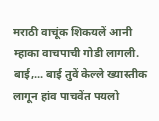मराठी वाचूंक शिकयलें आनी म्हाका वाचपाची गोडी लागली. बाई,... बाई तुवें केल्ले ख्यास्तीक लागून हांव पाचवेंत पयलो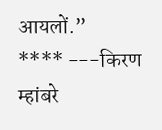आयलों.”
**** ---किरण म्हांबरे